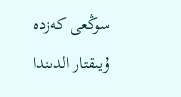سوڭعى كەزدە ۇيىقتار الدىندا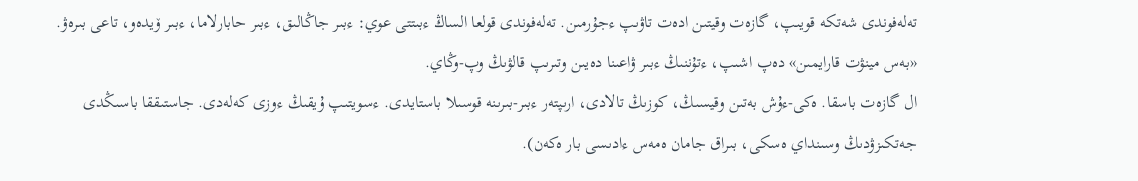تەلەفوندى شەتكە قويىپ، گازەت وقيتىن ادەت تاۋىپ ءجۇرمىن. تەلەفوندى قولعا الساڭ ءبىتتى عوي: ءبىر جاڭالىق، ءبىر حابارلاما، ءبىر ۆيدەو، تاعى بىرەۋ. «بەس مينۋت قارايمىن» دەپ اشىپ، ءتۇننىڭ ءبىر ۋاعىنا دەيىن وتىرىپ قالۋىڭ وپ-وڭاي.
ال گازەت باسقا. ەكى-ءۇش بەتىن وقيسىڭ، كوزىڭ تالادى، ارىپتەر ءبىر-بىرىنە قوسىلا باستايدى. ءسويتىپ ۇيقىڭ ءوزى كەلەدى. جاستىققا باسىڭدى جەتكىزۋدىڭ وسىنداي ەسكى، بىراق جامان ەمەس ءادىسى بار ەكەن).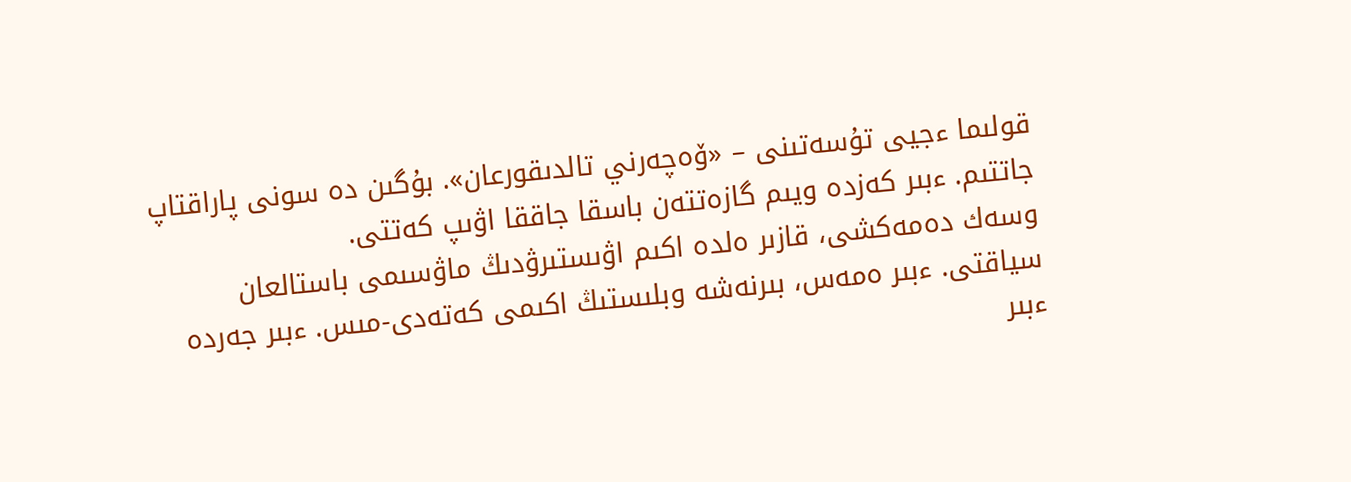قولىما ءجيى تۇسەتىنى – «ۆەچەرني تالدىقورعان». بۇگىن دە سونى پاراقتاپ جاتتىم. ءبىر كەزدە ويىم گازەتتەن باسقا جاققا اۋىپ كەتتى.
وسەك دەمەكشى، قازىر ەلدە اكىم اۋىستىرۋدىڭ ماۋسىمى باستالعان سياقتى. ءبىر ەمەس، بىرنەشە وبلىستىڭ اكىمى كەتەدى-مىس. ءبىر جەردە ءبىر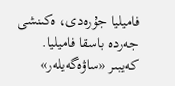فاميليا جۇرەدى، ەكىنشى جەردە باسقا فاميليا. كەيبىر «ساۋەگەيلەر»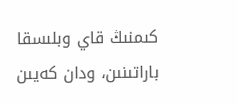كىمنىڭ قاي وبلىسقا باراتىنىن، ودان كەيىن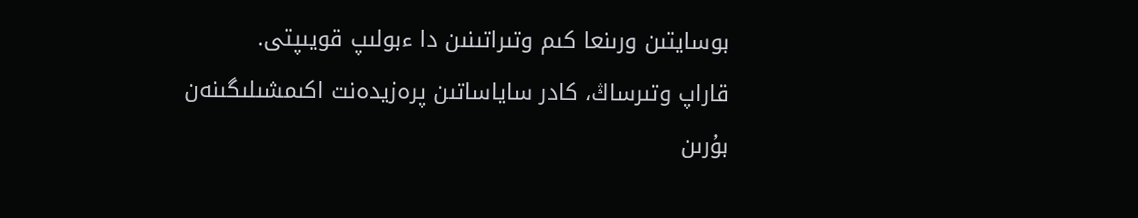بوسايتىن ورىنعا كىم وتىراتىنىن دا ءبولىپ قويىپتى.
قاراپ وتىرساڭ، كادر ساياساتىن پرەزيدەنت اكىمشىلىگىنەن بۇرىن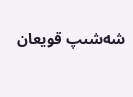شەشىپ قويعان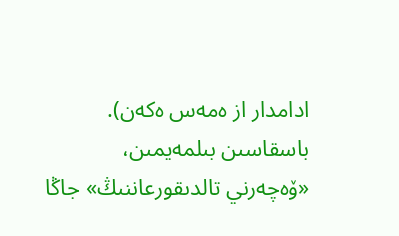ادامدار از ەمەس ەكەن).
باسقاسىن بىلمەيمىن، «ۆەچەرني تالدىقورعاننىڭ» جاڭا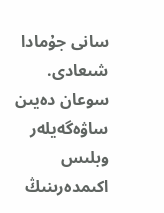سانى جۇمادا شىعادى. سوعان دەيىن ساۋەگەيلەر وبلىس اكىمدەرىنىڭ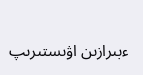ءبىرازىن اۋىستىرىپ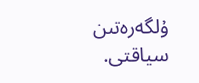ۇلگەرەتىن سياقتى.